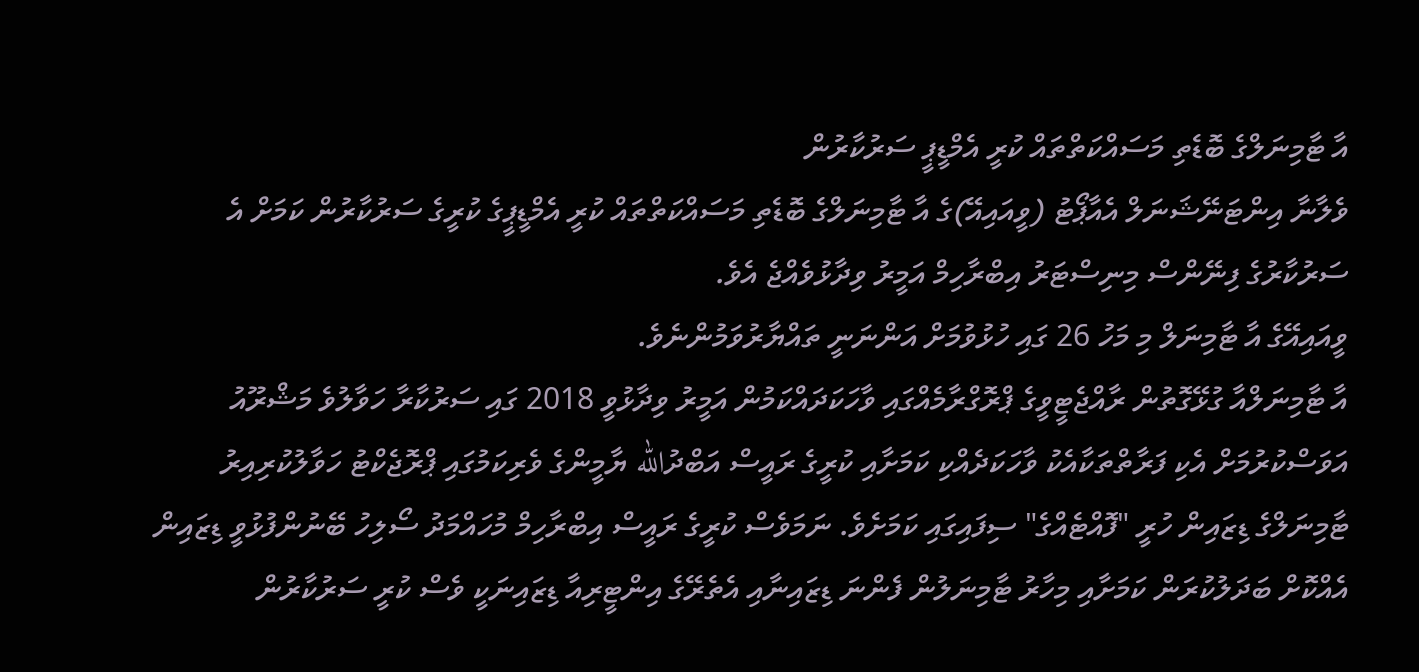އާ ޓާމިނަލްގެ ބޮޑެތި މަސައްކަތްތައް ކުރީ އެމްޑީޕީ ސަރުކާރުން
ވެލާނާ އިންޓަނޭޝަނަލް އެއާޕޯޓު (ވީއައިއޭ)ގެ އާ ޓާމިނަލްގެ ބޮޑެތި މަސައްކަތްތައް ކުރީ އެމްޑީޕީގެ ކުރީގެ ސަރުކާރުން ކަމަށް އެ ސަރުކާރުގެ ފިނޭންސް މިނިސްޓަރު އިބްރާހިމް އަމީރު ވިދާޅުވެއްޖެ އެވެ.
ވީއައިއޭގެ އާ ޓާމިނަލް މި މަހު 26 ގައި ހުޅުވުމަށް އަންނަނީ ތައްޔާރުވަމުންނެވެ.
އާ ޓާމިނަލްއާ ގުޅޭގޮތުން ރާއްޖެޓީވީގެ ޕްރޮގްރާމެއްގައި ވާހަކަދައްކަމުން އަމީރު ވިދާޅުވީ 2018 ގައި ސަރުކާރާ ހަވާލުވެ މަޝްރޫއު އަވަސްކުރުމަށް އެކި ފަރާތްތަކާއެކު ވާހަކަދެއްކި ކަމަށާއި ކުރީގެ ރައީސް އަބްދުالله ޔާމީންގެ ވެރިކަމުގައި ޕްރޮޖެކްޓު ހަވާލުކުރިއިރު ޓާމިނަލްގެ ޑިޒައިން ހުރީ "ފޮއްޓެއްގެ" ސިފައިގައި ކަމަށެވެ. ނަމަވެސް ކުރީގެ ރައީސް އިބްރާހިމް މުހައްމަދު ސޯލިހު ބޭނުންފުޅުވީ ޑިޒައިން އެއްކޮށް ބަދަލުކުރަން ކަމަށާއި މިހާރު ޓާމިނަލުން ފެންނަ ޑިޒައިނާއި އެތެރޭގެ އިންޓީރިއާ ޑިޒައިނަކީ ވެސް ކުރީ ސަރުކާރުން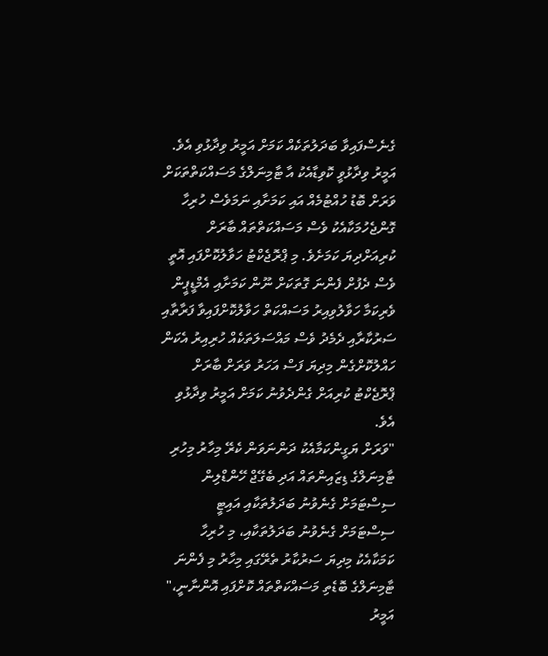ގެނެސްފައިވާ ބަދަލުތަކެއް ކަމަށް އަމީރު ވިދާޅުވި އެވެ.
އަމީރު ވިދާޅުވީ ކޮވިޑާއެކު އާ ޓާމިނަލްގެ މަސައްކަތްތަކަށް ވަރަށް ބޮޑު ހުއްޓުމެއް އައި ކަމަށާއި ނަމަވެސް ހުރިހާ ގޮންޖެހުމަކާއެކު ވެސް މަސައްކަތްތައް ބާރަށް ކުރިއަށްދިޔަ ކަމަށެވެ. މި ޕްރޮޖެކްޓު ހަވާލުކޮށްފައި އޮތީ ވެސް ދެފުށް ފެންނަ ގޮތަކަށް ނޫން ކަމަށާއި އެމްޑީޕީން ވެރިކަމާ ހަވާލުވިއިރު މަސައްކަތް ހަވާލުކޮށްފައިވާ ފަރާތާއި ސަރުކާރާއި ދެމެދު ވެސް މައްސަލަތަކެއް ހުރިއިރު އެކަން ހައްލުކޮށްގެން މިދިޔަ ފަސް އަހަރު ވަރަށް ބާރަށް ޕްރޮޖެކްޓު ކުރިއަށް ގެންދެވުނު ކަމަށް އަމީރު ވިދާޅުވި އެވެ.
"ވަރަށް ޔަގީންކަމާއެކު ދަންނަވަން ކެރޭ މިހާރު މިހުރި ޓާމިނަލްގެ ޑިޒައިންތައް އަދި ބެގޭޖް ހޭންޑްލިން ސިސްޓަމަށް ގެނެވުނު ބަދަލުތަކާއި އައިޓީ ސިސްޓަމަށް ގެނެވުނު ބަދަލުތަކާއި، މި ހުރިހާ ކަމަކާއެކު މިދިޔަ ސަރުކާރު ތެރޭގައި މިހާރު މި ފެންނަ ޓާމިނަލްގެ ބޮޑެތި މަސައްކަތްތައް ކޮށްފައި އޮންނާނީ،" އަމީރު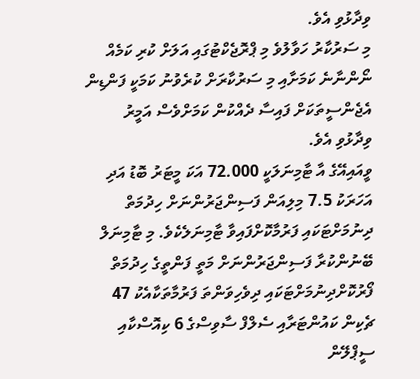ވިދާޅުވި އެވެ.
މި ސަރުކާރު ހަވާލުވެ މި ޕްރޮޖެކްޓުގައި އަލަށް ކުރި ކަމެއް ނޯންނާނެ ކަމަށާއި މި ސަރުކާރަށް ކުރެވުނު ކަމަކީ ފަންޑިން އެޖެންސީތަކަށް ފައިސާ ދެއްކުން ކަމަށްވެސް އަމީރު ވިދާޅުވި އެވެ.
ވީއައިއޭގެ އާ ޓާމިނަލަކީ 72.000 އަކަ މީޓަރު ބޮޑު އަދި އަހަރަކު 7.5 މިލިއަން ފަސިންޖަރުންނަށް ހިދުމަތް ދިނުމަށްޓަކައި ފަރުމާކޮށްފައިވާ ޓާމިނަލެކެވެ. މި ޓާމިނަލް ބޭނުންކުރާ ފަސިންޖަރުންނަށް މަތީ ފަންތީގެ ހިދުމަތް ފޯރުކޮށްދިނުމަށްޓަކައި ދިވެހިވަންތަ ފަރުމާތަކާއެކު 47 ޗެކިން ކައުންޓަރާއި ސެލްފް ސާވިސްގެ 6 ކިއޮސްކާއި ސީޕްލޭން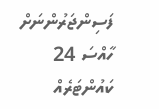ފަސިންޖަރުންނަށް ހާއްސަ 24 ކައުންޓަރެއް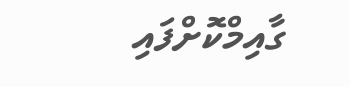ގާއިމްކޮށްފައި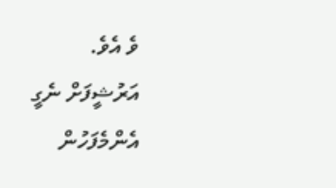ވެ އެވެ.
އަރުޝީފަށް ނެގީ
އެންމެފަހުން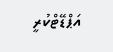އަޕްޑޭޓްކުރީ